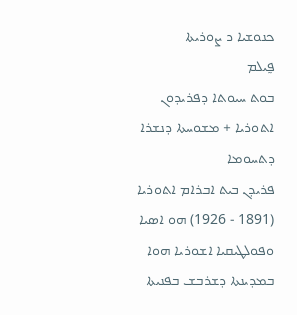ܟܢܘܫܝܐ ܖ ܨܘܪܝܬܐ
ܦ̰ܝܠܡ
ܒܘܬ ܚܝܘܬܐ ܕܦܪܝܕܘܢ ܐܬܘܪܝܐ + ܡܫܘܚܬܐ ܕܢܫܪܐ ܕܬܚܘܡܐ
ܦܪܝܕܢ ܒܝܬ ܐܒܪܐܡ ܐܬܘܪܝܐ (1891 - 1926) ܗܘ ܐܣܝܐ ܘܦܘܠܛܝܩܝܐ ܐܫܘܪܝܐ ܗܘܐ ܒܡܕܝܢܬܐ ܕܫܪܒܫ ܒܦܢܝܬܐ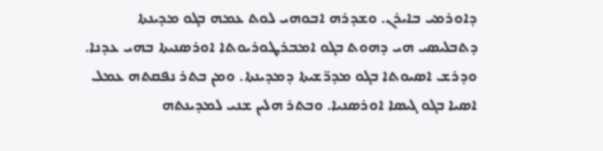ܕܐܘܪܡܝ ܒܐܝܪܢ. ܘܫܕܪܗ ܐܒܘܗܝ ܠܘܬ ܥܡܗ ܒܓܘ ܡܕܝܢܬܐ ܕܬܒܠܝܣܝ ܗܝ ܕܗܘܬ ܒܓܘ ܐܡܒܪܛܘܪܝܘܬܐ ܐܘܪܣܢܝܬܐ ܒܗܝ ܥܕܢܐ. ܘܕܪܫ ܐܣܝܘܬܐ ܒܓܘ ܡܕܪ̈ܫܝܬܐ ܕܡܕܝܢܬܐ. ܘܡܢ ܒܬܪ ܢܦܩܬܗ ܥܡܠ ܐܣܝܐ ܒܓܘ ܓܝܣܐ ܐܘܪܣܢܝܐ. ܘܒܬܪ ܗܠܝܢ ܫܢܝ ܠܡܕܝܢܬܗ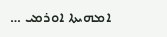ܐܡܗܝܬܐ ܐܘܪܡܝ …